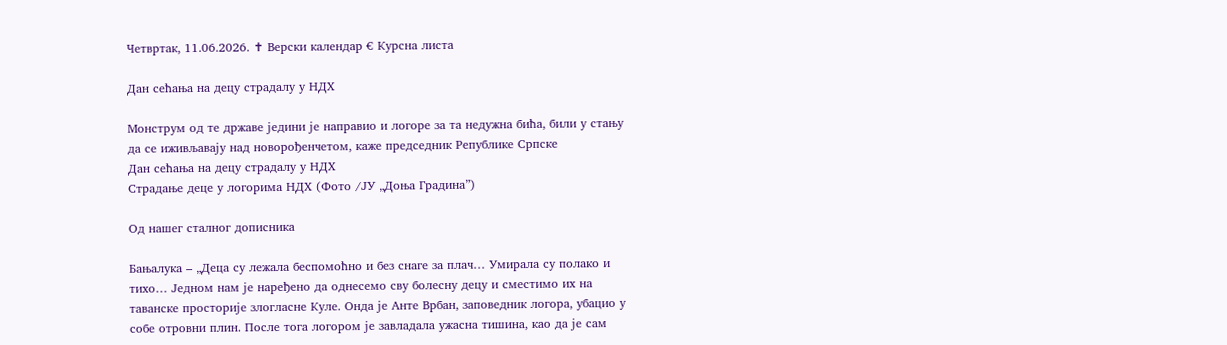Четвртак, 11.06.2026. ✝ Верски календар € Курсна листа

Дан сећања на децу страдалу у НДХ

Монструм од те државе једини је направио и логоре за та недужна бића, били у стању да се иживљавају над новорођенчетом, каже председник Републике Српске
Дан сећања на децу страдалу у НДХ
Страдање деце у логорима НДХ (Фото /ЈУ „Доња Градина”)

Од нашег сталног дописника

Бањалука – „Деца су лежала беспомоћно и без снаге за плач… Умирала су полако и тихо… Једном нам је наређено да однесемо сву болесну децу и сместимо их на таванске просторије злогласне Куле. Онда је Анте Врбан, заповедник логора, убацио у собе отровни плин. После тога логором је завладала ужасна тишина, као да је сам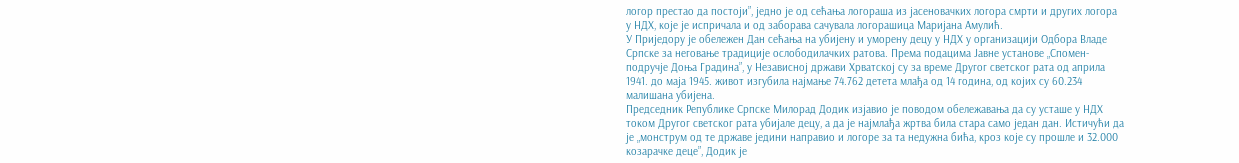логор престао да постоји”, једно је од сећања логораша из јасеновачких логора смрти и других логора у НДХ, које је испричала и од заборава сачувала логорашица Маријана Амулић.
У Приједору је обележен Дан сећања на убијену и уморену децу у НДХ у организацији Одбора Владе Српске за неговање традиције ослободилачких ратова. Према подацима Јавне установе „Спомен-подручје Доња Градина”, у Независној држави Хрватској су за време Другог светског рата од априла 1941. до маја 1945. живот изгубила најмање 74.762 детета млађа од 14 година, од којих су 60.234 малишана убијена.
Председник Републике Српске Милорад Додик изјавио је поводом обележавања да су усташе у НДХ током Другог светског рата убијале децу, а да је најмлађа жртва била стара само један дан. Истичући да је „монструм од те државе једини направио и логоре за та недужна бића, кроз које су прошле и 32.000 козарачке деце”, Додик је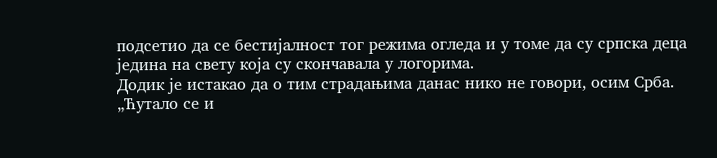подсетио да се бестијалност тог режима огледа и у томе да су српска деца једина на свету која су скончавала у логорима.
Додик је истакао да о тим страдањима данас нико не говори, осим Срба.
„Ћутало се и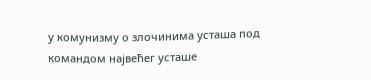у комунизму о злочинима усташа под командом највећег усташе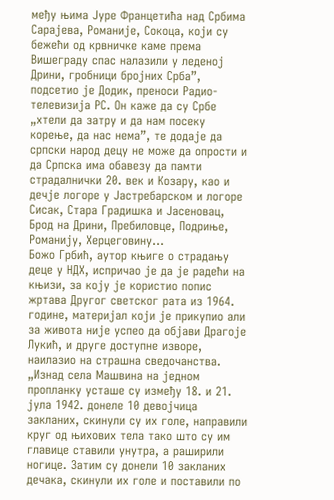међу њима Јуре Францетића над Србима Сарајева, Романије, Сокоца, који су бежећи од крвничке каме према Вишеграду спас налазили у леденој Дрини, гробници бројних Срба”, подсетио је Додик, преноси Радио-телевизија РС. Он каже да су Србе „хтели да затру и да нам посеку корење, да нас нема”, те додаје да српски народ децу не може да опрости и да Српска има обавезу да памти страдалнички 20. век и Козару, као и дечје логоре у Јастребарском и логоре Сисак, Стара Градишка и Јасеновац, Брод на Дрини, Пребиловце, Подриње, Романију, Херцеговину...
Божо Грбић, аутор књиге о страдању деце у НДХ, испричао је да је радећи на књизи, за коју је користио попис жртава Другог светског рата из 1964. године, материјал који је прикупио али за живота није успео да објави Драгоје Лукић, и друге доступне изворе, наилазио на страшна сведочанства.
„Изнад села Машвина на једном пропланку усташе су између 18. и 21. јула 1942. донеле 10 девојчица закланих, скинули су их голе, направили круг од њихових тела тако што су им главице ставили унутра, а раширили ногице. Затим су донели 10 закланих дечака, скинули их голе и поставили по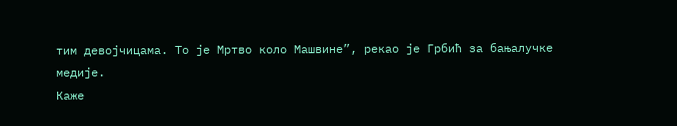тим девојчицама. То је Мртво коло Машвине”, рекао је Грбић за бањалучке медије.
Каже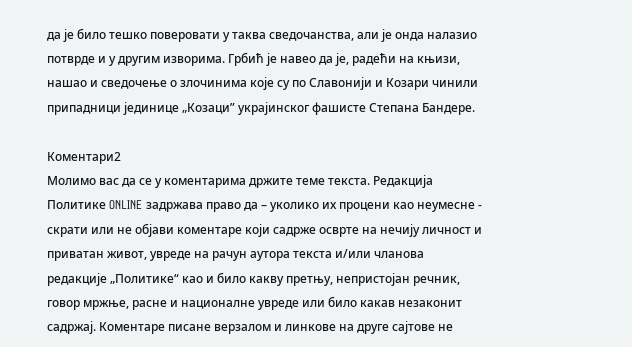да је било тешко поверовати у таква сведочанства, али је онда налазио потврде и у другим изворима. Грбић је навео да је, радећи на књизи, нашао и сведочење о злочинима које су по Славонији и Козари чинили припадници јединице „Козаци” украјинског фашисте Степана Бандере.

Коментари2
Молимо вас да се у коментарима држите теме текста. Редакција Политике ONLINE задржава право да – уколико их процени као неумесне - скрати или не објави коментаре који садрже осврте на нечију личност и приватан живот, увреде на рачун аутора текста и/или чланова редакције „Политике“ као и било какву претњу, непристојан речник, говор мржње, расне и националне увреде или било какав незаконит садржај. Коментаре писане верзалом и линкове на друге сајтове не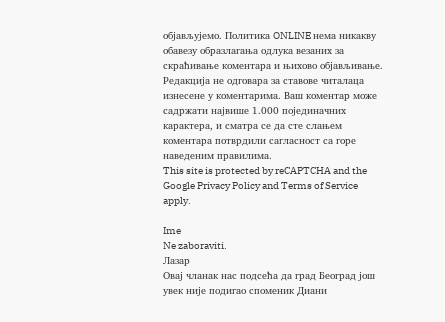објављујемо. Политика ONLINE нема никакву обавезу образлагања одлука везаних за скраћивање коментара и њихово објављивање. Редакција не одговара за ставове читалаца изнесене у коментарима. Ваш коментар може садржати највише 1.000 појединачних карактера, и сматра се да сте слањем коментара потврдили сагласност са горе наведеним правилима.
This site is protected by reCAPTCHA and the Google Privacy Policy and Terms of Service apply.

Ime
Ne zaboraviti.
Лазар
Овај чланак нас подсећа да град Београд још увек није подигао споменик Диани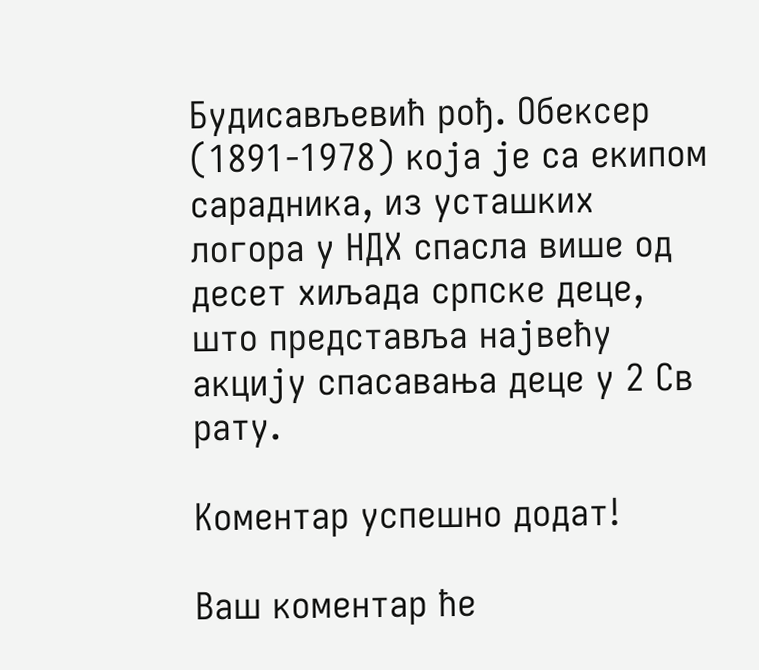Будисављевић рођ. Обексер (1891-1978) која је са екипом сарадника, из усташких логора у НДХ спасла више од десет хиљада српске деце, што представља највећу акцију спасавања деце у 2 Св рату.

Комeнтар успeшно додат!

Ваш комeнтар ћe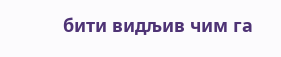бити видљив чим га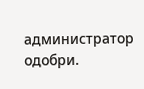администратор одобри.